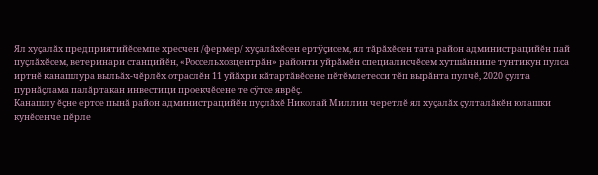Ял хуçалăх предприятийĕсемпе хресчен /фермер/ хуçалăхĕсен ертÿçисем, ял тăрăхĕсен тата район администрацийĕн пай пуçлăхĕсем, ветеринари станцийĕн, «Россельхозцентрăн» районти уйрăмĕн специалисчĕсем хутшăннипе тунтикун пулса иртнĕ канашлура выльăх-чĕрлĕх отраслĕн 11 уйăхри кăтартăвĕсене пĕтĕмлетесси тĕп вырăнта пулчĕ, 2020 çулта пурнăçлама палăртакан инвестици проекчĕсене те сÿтсе яврĕç.
Канашлу ĕçне ертсе пынă район администрацийĕн пуçлăхĕ Николай Миллин черетлĕ ял хуçалăх çулталăкĕн юлашки кунĕсенче пĕрле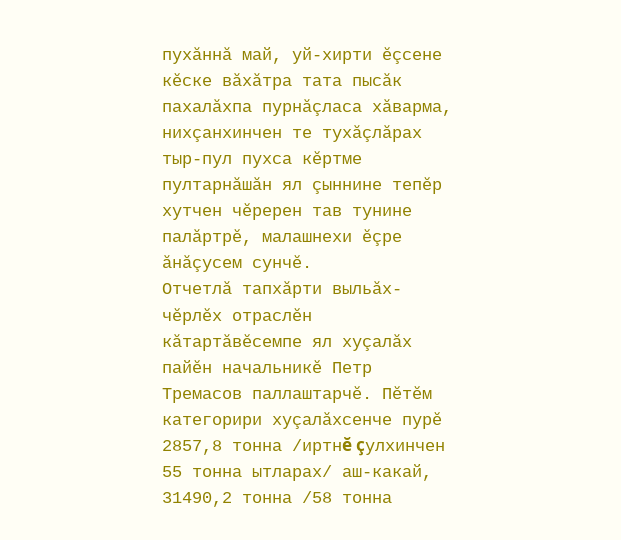пухăннă май, уй-хирти ĕçсене кĕске вăхăтра тата пысăк пахалăхпа пурнăçласа хăварма, нихçанхинчен те тухăçлăрах тыр-пул пухса кĕртме пултарнăшăн ял çыннине тепĕр хутчен чĕререн тав тунине палăртрĕ, малашнехи ĕçре ăнăçусем сунчĕ.
Отчетлă тапхăрти выльăх-чĕрлĕх отраслĕн кăтартăвĕсемпе ял хуçалăх пайĕн начальникĕ Петр Тремасов паллаштарчĕ. Пĕтĕм категорири хуçалăхсенче пурĕ 2857,8 тонна /иртнĕ çулхинчен 55 тонна ытларах/ аш-какай, 31490,2 тонна /58 тонна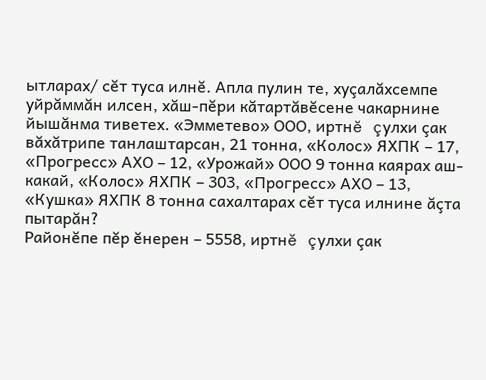ытларах/ сĕт туса илнĕ. Апла пулин те, хуçалăхсемпе уйрăммăн илсен, хăш-пĕри кăтартăвĕсене чакарнине йышăнма тиветех. «Эмметево» ООО, иртнĕ çулхи çак вăхăтрипе танлаштарсан, 21 тонна, «Колос» ЯХПК – 17, «Прогресс» АХО – 12, «Урожай» ООО 9 тонна каярах аш-какай, «Колос» ЯХПК – 303, «Прогресс» АХО – 13, «Кушка» ЯХПК 8 тонна сахалтарах сĕт туса илнине ăçта пытарăн?
Районĕпе пĕр ĕнерен – 5558, иртнĕ çулхи çак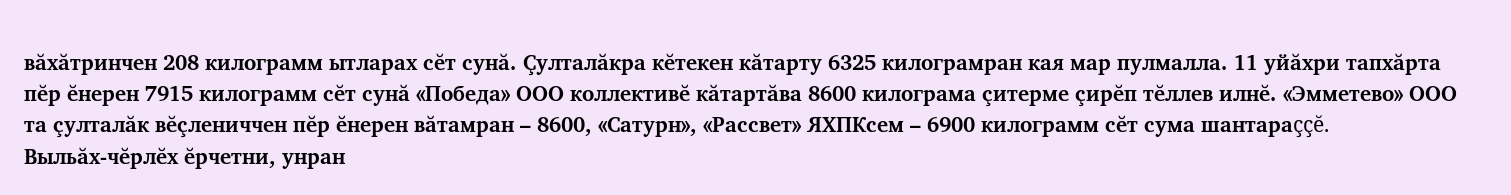вăхăтринчен 208 килограмм ытларах сĕт сунă. Çулталăкра кĕтекен кăтарту 6325 килограмран кая мар пулмалла. 11 уйăхри тапхăрта пĕр ĕнерен 7915 килограмм сĕт сунă «Победа» ООО коллективĕ кăтартăва 8600 килограма çитерме çирĕп тĕллев илнĕ. «Эмметево» ООО та çулталăк вĕçлениччен пĕр ĕнерен вăтамран – 8600, «Сатурн», «Рассвет» ЯХПКсем – 6900 килограмм сĕт сума шантараççĕ.
Выльăх-чĕрлĕх ĕрчетни, унран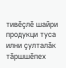тивĕçлĕ шайри продукци туса илни çулталăк тăршшĕпех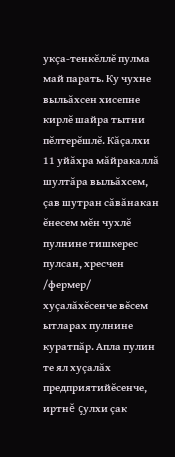укçа-тенкĕллĕ пулма май парать. Ку чухне выльăхсен хисепне кирлĕ шайра тытни пĕлтерĕшлĕ. Кăçалхи 11 уйăхра мăйракаллă шултăра выльăхсем, çав шутран сăвăнакан ĕнесем мĕн чухлĕ пулнине тишкерес пулсан, хресчен /фермер/ хуçалăхĕсенче вĕсем ытларах пулнине куратпăр. Апла пулин те ял хуçалăх предприятийĕсенче, иртнĕ çулхи çак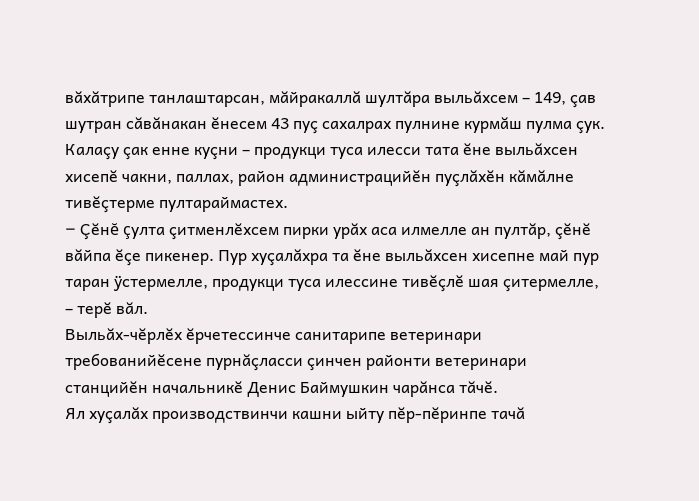вăхăтрипе танлаштарсан, мăйракаллă шултăра выльăхсем – 149, çав шутран сăвăнакан ĕнесем 43 пуç сахалрах пулнине курмăш пулма çук. Калаçу çак енне куçни – продукци туса илесси тата ĕне выльăхсен хисепĕ чакни, паллах, район администрацийĕн пуçлăхĕн кăмăлне тивĕçтерме пултараймастех.
– Çĕнĕ çулта çитменлĕхсем пирки урăх аса илмелле ан пултăр, çĕнĕ вăйпа ĕçе пикенер. Пур хуçалăхра та ĕне выльăхсен хисепне май пур таран ÿстермелле, продукци туса илессине тивĕçлĕ шая çитермелле, – терĕ вăл.
Выльăх-чĕрлĕх ĕрчетессинче санитарипе ветеринари требованийĕсене пурнăçласси çинчен районти ветеринари станцийĕн начальникĕ Денис Баймушкин чарăнса тăчĕ.
Ял хуçалăх производствинчи кашни ыйту пĕр-пĕринпе тачă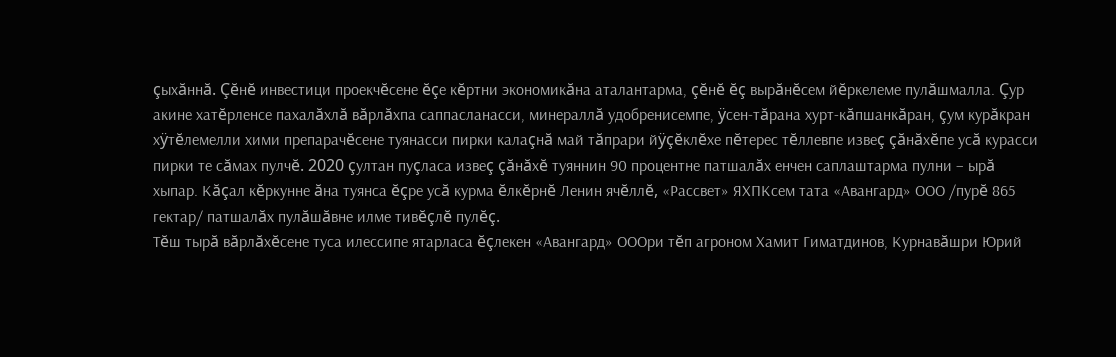çыхăннă. Çĕнĕ инвестици проекчĕсене ĕçе кĕртни экономикăна аталантарма, çĕнĕ ĕç вырăнĕсем йĕркелеме пулăшмалла. Çур акине хатĕрленсе пахалăхлă вăрлăхпа саппасланасси, минераллă удобренисемпе, ÿсен-тăрана хурт-кăпшанкăран, çум курăкран хÿтĕлемелли хими препарачĕсене туянасси пирки калаçнă май тăпрари йÿçĕклĕхе пĕтерес тĕллевпе извеç çăнăхĕпе усă курасси пирки те сăмах пулчĕ. 2020 çултан пуçласа извеç çăнăхĕ туяннин 90 процентне патшалăх енчен саплаштарма пулни – ырă хыпар. Кăçал кĕркунне ăна туянса ĕçре усă курма ĕлкĕрнĕ Ленин ячĕллĕ, «Рассвет» ЯХПКсем тата «Авангард» ООО /пурĕ 865 гектар/ патшалăх пулăшăвне илме тивĕçлĕ пулĕç.
Тĕш тырă вăрлăхĕсене туса илессипе ятарласа ĕçлекен «Авангард» ОООри тĕп агроном Хамит Гиматдинов, Курнавăшри Юрий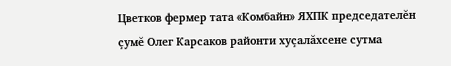Цветков фермер тата «Комбайн» ЯХПК председателĕн çумĕ Олег Карсаков районти хуçалăхсене сутма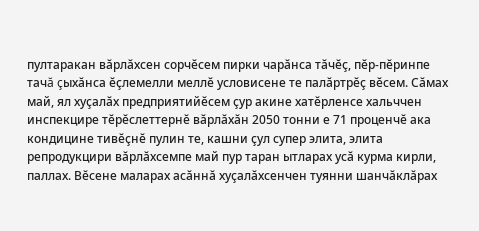пултаракан вăрлăхсен сорчĕсем пирки чарăнса тăчĕç, пĕр-пĕринпе тачă çыхăнса ĕçлемелли меллĕ условисене те палăртрĕç вĕсем. Сăмах май, ял хуçалăх предприятийĕсем çур акине хатĕрленсе хальччен инспекцире тĕрĕслеттернĕ вăрлăхăн 2050 тонни е 71 проценчĕ ака кондицине тивĕçнĕ пулин те, кашни çул супер элита, элита репродукцири вăрлăхсемпе май пур таран ытларах усă курма кирли, паллах. Вĕсене маларах асăннă хуçалăхсенчен туянни шанчăклăрах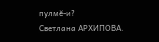пулмĕ-и?
Светлана АРХИПОВА.